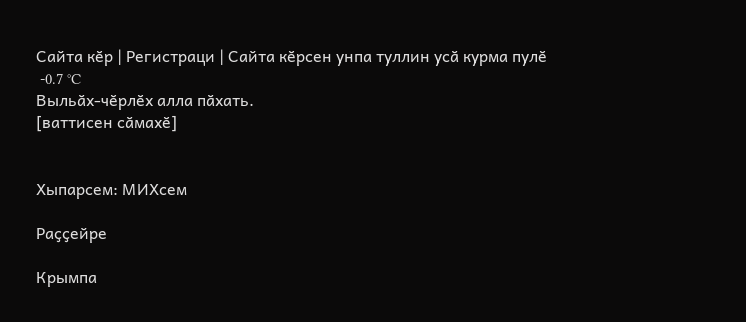Сайта кӗр | Регистраци | Сайта кӗрсен унпа туллин усӑ курма пулӗ
 -0.7 °C
Выльӑх-чӗрлӗх алла пӑхать.
[ваттисен сӑмахӗ]


Хыпарсем: МИХсем

Раҫҫейре

Крымпа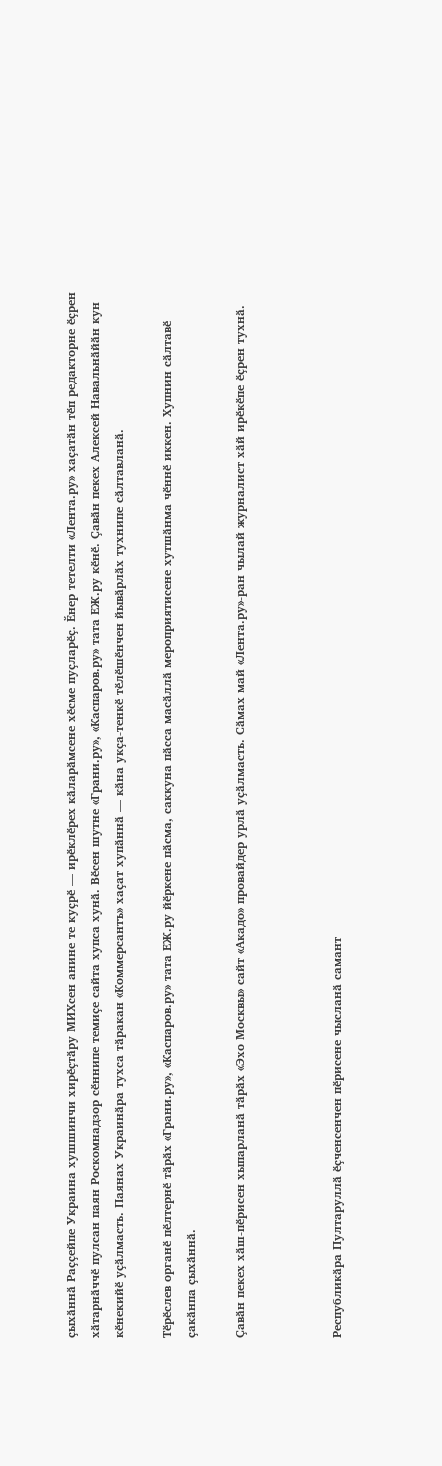ҫыхӑннӑ Раҫҫейпе Украина хушшинчи хирӗҫтӑру МИХсен анине те куҫрӗ — ирӗклӗрех кӑларӑмсене хӗсме пуҫларӗҫ. Ӗнер тетелти «Лента.ру» хаҫатӑн тӗп редакторне ӗҫрен хӑтарнӑччӗ пулсан паян Роскомнадзор сӗннипе темиҫе сайта хупса хунӑ. Вӗсен шутне «Грани.ру», «Каспаров.ру» тата ЕЖ.ру кӗнӗ. Ҫавӑн пекех Алексей Навальнӑйӑн кун кӗнекийӗ уҫӑлмасть. Паянах Украинӑра тухса тӑракан «Коммерсантъ» хаҫат хупӑннӑ — кӑна укҫа-тенкӗ тӗлӗшӗнчен йывӑрлӑх тухнипе сӑлтавланӑ.

Тӗрӗслев органӗ пӗлтернӗ тӑрӑх «Грани.ру», «Каспаров.ру» тата ЕЖ.ру йӗркене пӑсма, саккуна пӑсса масӑллӑ мероприятисене хутшӑнма чӗннӗ иккен. Хупнин сӑлтавӗ ҫакӑнпа ҫыхӑннӑ.

Ҫавӑн пекех хӑш-пӗрисен хыпарланӑ тӑрӑх «Эхо Москвы» сайт «Акадо» провайдер урлӑ уҫӑлмасть. Сӑмах май «Лента.ру»-ран чылай журналист хӑй ирӗкӗпе ӗҫрен тухнӑ.



Республикӑра Пултаруллӑ ӗҫченсенчен пӗрисене чысланӑ самант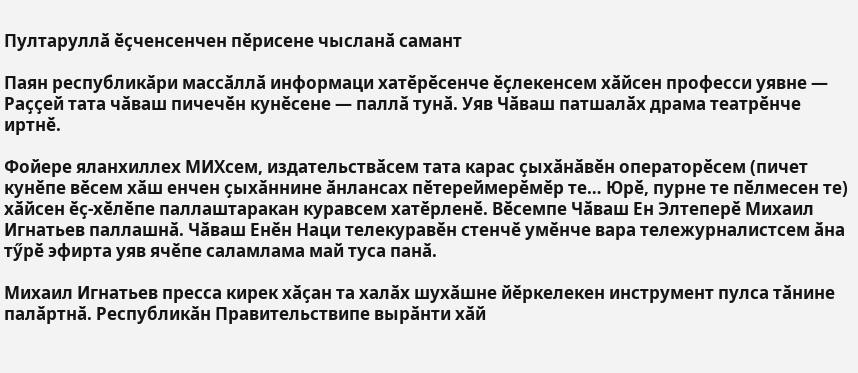Пултаруллӑ ӗҫченсенчен пӗрисене чысланӑ самант

Паян республикӑри массӑллӑ информаци хатӗрӗсенче ӗҫлекенсем хӑйсен професси уявне — Раҫҫей тата чӑваш пичечӗн кунӗсене — паллӑ тунӑ. Уяв Чӑваш патшалӑх драма театрӗнче иртнӗ.

Фойере яланхиллех МИХсем, издательствӑсем тата карас ҫыхӑнӑвӗн операторӗсем (пичет кунӗпе вӗсем хӑш енчен ҫыхӑннине ӑнлансах пӗтереймерӗмӗр те… Юрӗ, пурне те пӗлмесен те) хӑйсен ӗҫ-хӗлӗпе паллаштаракан куравсем хатӗрленӗ. Вӗсемпе Чӑваш Ен Элтеперӗ Михаил Игнатьев паллашнӑ. Чӑваш Енӗн Наци телекуравӗн стенчӗ умӗнче вара тележурналистсем ӑна тӳрӗ эфирта уяв ячӗпе саламлама май туса панӑ.

Михаил Игнатьев пресса кирек хӑҫан та халӑх шухӑшне йӗркелекен инструмент пулса тӑнине палӑртнӑ. Республикӑн Правительствипе вырӑнти хӑй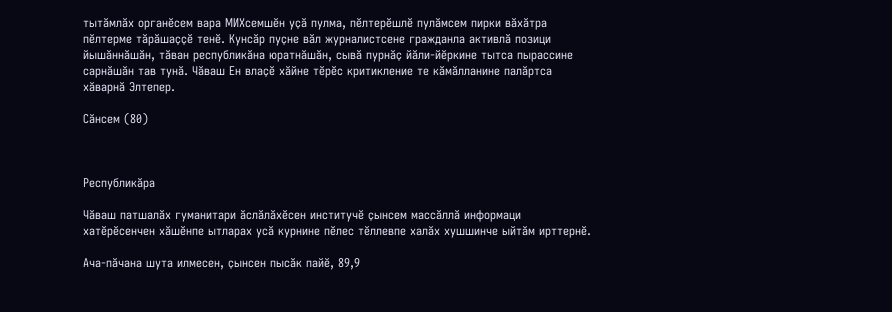тытӑмлӑх органӗсем вара МИХсемшӗн уҫӑ пулма, пӗлтерӗшлӗ пулӑмсем пирки вӑхӑтра пӗлтерме тӑрӑшаҫҫӗ тенӗ. Кунсӑр пуҫне вӑл журналистсене гражданла активлӑ позици йышӑннӑшӑн, тӑван республикӑна юратнӑшӑн, сывӑ пурнӑҫ йӑли-йӗркине тытса пырассине сарнӑшӑн тав тунӑ. Чӑваш Ен влаҫӗ хӑйне тӗрӗс критикление те кӑмӑлланине палӑртса хӑварнӑ Элтепер.

Сӑнсем (80)



Республикӑра

Чӑваш патшалӑх гуманитари ӑслӑлӑхӗсен институчӗ ҫынсем массӑллӑ информаци хатӗрӗсенчен хӑшӗнпе ытларах усӑ курнине пӗлес тӗллевпе халӑх хушшинче ыйтӑм ирттернӗ.

Ача-пӑчана шута илмесен, ҫынсен пысӑк пайӗ, 89,9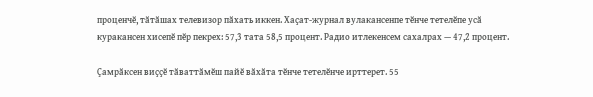проценчӗ, тӑтӑшах телевизор пӑхать иккен. Хаҫат-журнал вулакансенпе тӗнче тетелӗпе усӑ куракансен хисепӗ пӗр пекрех: 57,3 тата 58,5 процент. Радио итлекенсем сахалрах — 47,2 процент.

Ҫамрӑксен виҫҫӗ тӑваттӑмӗш пайӗ вӑхӑта тӗнче тетелӗнче ирттерет. 55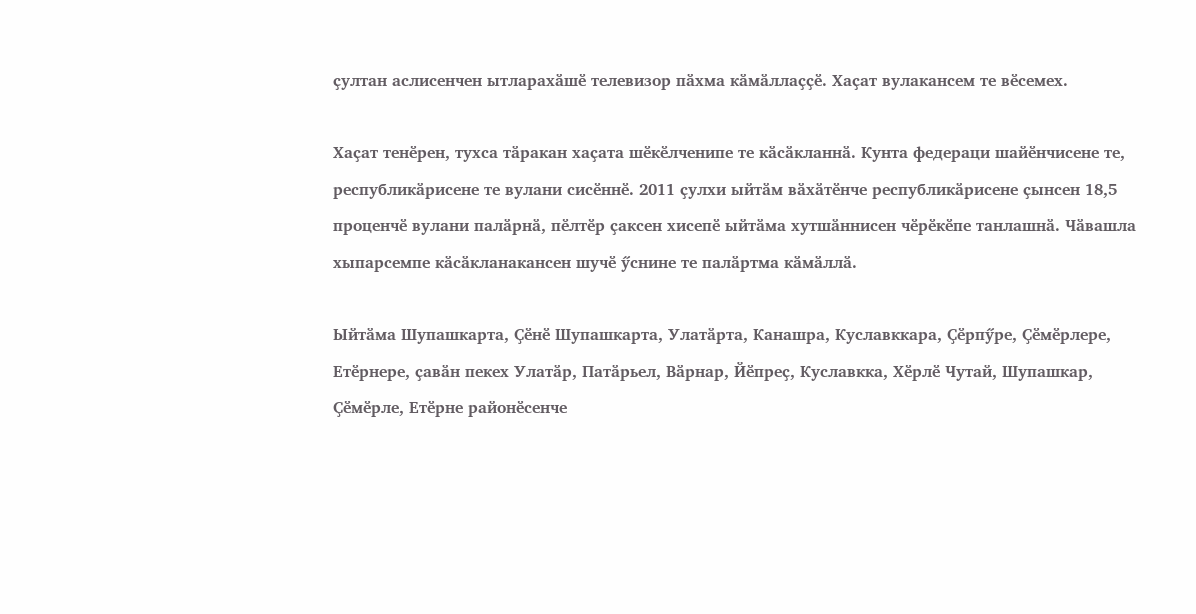ҫултан аслисенчен ытларахӑшӗ телевизор пӑхма кӑмӑллаҫҫӗ. Хаҫат вулакансем те вӗсемех.

Хаҫат тенӗрен, тухса тӑракан хаҫата шӗкӗлченипе те кӑсӑкланнӑ. Кунта федераци шайӗнчисене те, республикӑрисене те вулани сисӗннӗ. 2011 ҫулхи ыйтӑм вӑхӑтӗнче республикӑрисене ҫынсен 18,5 проценчӗ вулани палӑрнӑ, пӗлтӗр ҫаксен хисепӗ ыйтӑма хутшӑннисен чӗрӗкӗпе танлашнӑ. Чӑвашла хыпарсемпе кӑсӑкланакансен шучӗ ӳснине те палӑртма кӑмӑллӑ.

Ыйтӑма Шупашкарта, Ҫӗнӗ Шупашкарта, Улатӑрта, Канашра, Куславккара, Ҫӗрпӳре, Ҫӗмӗрлере, Етӗрнере, ҫавӑн пекех Улатӑр, Патӑрьел, Вӑрнар, Йӗпреҫ, Куславкка, Хӗрлӗ Чутай, Шупашкар, Ҫӗмӗрле, Етӗрне районӗсенче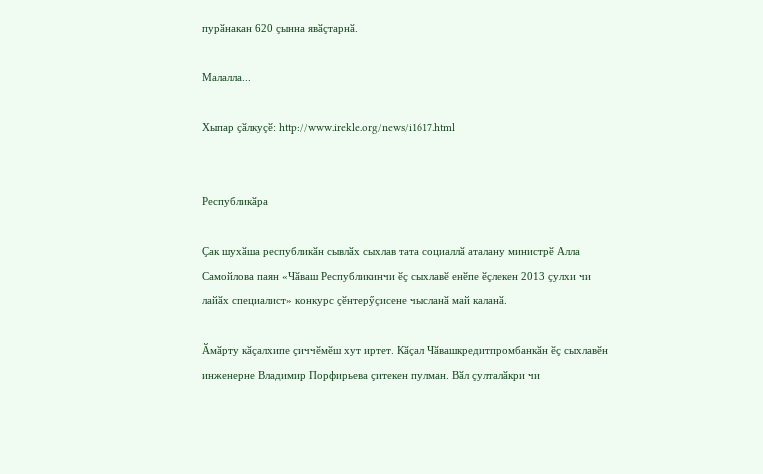пурӑнакан 620 ҫынна явӑҫтарнӑ.

Малалла...

Хыпар ҫӑлкуҫӗ: http://www.irekle.org/news/i1617.html


Республикӑра

Ҫак шухӑша республикӑн сывлӑх сыхлав тата социаллӑ аталану министрӗ Алла Самойлова паян «Чӑваш Республикинчи ӗҫ сыхлавӗ енӗпе ӗҫлекен 2013 ҫулхи чи лайӑх специалист» конкурс ҫӗнтерӳҫисене чысланӑ май каланӑ.

Ӑмӑрту кӑҫалхипе ҫиччӗмӗш хут иртет. Кӑҫал Чӑвашкредитпромбанкӑн ӗҫ сыхлавӗн инженерне Владимир Порфирьева ҫитекен пулман. Вӑл ҫулталӑкри чи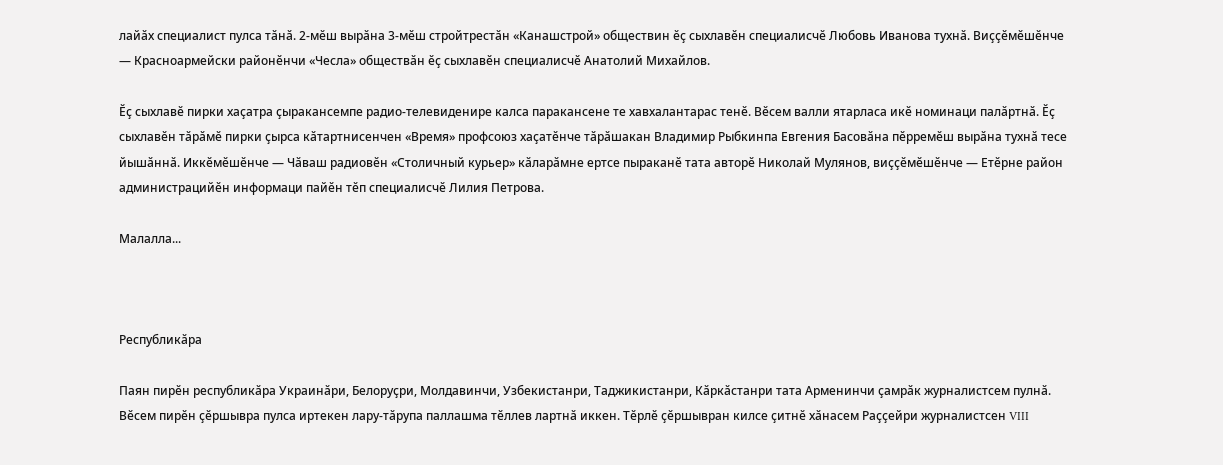лайӑх специалист пулса тӑнӑ. 2-мӗш вырӑна 3-мӗш стройтрестӑн «Канашстрой» обществин ӗҫ сыхлавӗн специалисчӗ Любовь Иванова тухнӑ. Виҫҫӗмӗшӗнче — Красноармейски районӗнчи «Чесла» обществӑн ӗҫ сыхлавӗн специалисчӗ Анатолий Михайлов.

Ӗҫ сыхлавӗ пирки хаҫатра ҫыракансемпе радио-телевиденире калса паракансене те хавхалантарас тенӗ. Вӗсем валли ятарласа икӗ номинаци палӑртнӑ. Ӗҫ сыхлавӗн тӑрӑмӗ пирки ҫырса кӑтартнисенчен «Время» профсоюз хаҫатӗнче тӑрӑшакан Владимир Рыбкинпа Евгения Басовӑна пӗрремӗш вырӑна тухнӑ тесе йышӑннӑ. Иккӗмӗшӗнче — Чӑваш радиовӗн «Столичный курьер» кӑларӑмне ертсе пыраканӗ тата авторӗ Николай Мулянов, виҫҫӗмӗшӗнче — Етӗрне район администрацийӗн информаци пайӗн тӗп специалисчӗ Лилия Петрова.

Малалла...



Республикӑра

Паян пирӗн республикӑра Украинӑри, Белоруҫри, Молдавинчи, Узбекистанри, Таджикистанри, Кӑркӑстанри тата Арменинчи ҫамрӑк журналистсем пулнӑ. Вӗсем пирӗн ҫӗршывра пулса иртекен лару-тӑрупа паллашма тӗллев лартнӑ иккен. Тӗрлӗ ҫӗршывран килсе ҫитнӗ хӑнасем Раҫҫейри журналистсен VIII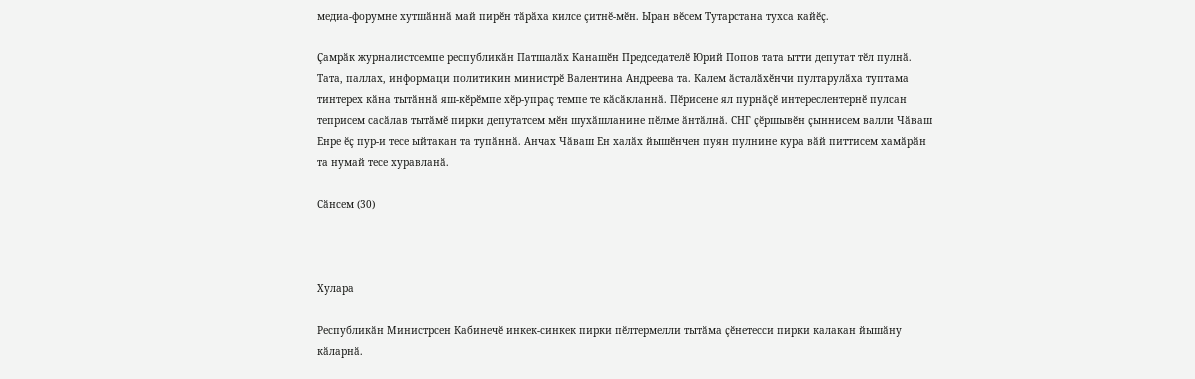медиа-форумне хутшӑннӑ май пирӗн тӑрӑха килсе ҫитнӗ-мӗн. Ыран вӗсем Тутарстана тухса кайӗҫ.

Ҫамрӑк журналистсемпе республикӑн Патшалӑх Канашӗн Председателӗ Юрий Попов тата ытти депутат тӗл пулнӑ. Тата, паллах, информаци политикин министрӗ Валентина Андреева та. Калем ӑсталӑхӗнчи пултарулӑха туптама тинтерех кӑна тытӑннӑ яш-кӗрӗмпе хӗр-упраҫ темпе те кӑсӑкланнӑ. Пӗрисене ял пурнӑҫӗ интереслентернӗ пулсан теприсем сасӑлав тытӑмӗ пирки депутатсем мӗн шухӑшланине пӗлме ӑнтӑлнӑ. СНГ ҫӗршывӗн ҫыннисем валли Чӑваш Енре ӗҫ пур-и тесе ыйтакан та тупӑннӑ. Анчах Чӑваш Ен халӑх йышӗнчен пуян пулнине кура вӑй питтисем хамӑрӑн та нумай тесе хуравланӑ.

Сӑнсем (30)



Хулара

Республикӑн Министрсен Кабинечӗ инкек-синкек пирки пӗлтермелли тытӑма ҫӗнетесси пирки калакан йышӑну кӑларнӑ.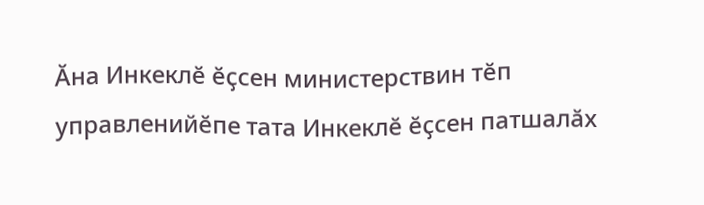Ӑна Инкеклӗ ӗҫсен министерствин тӗп управленийӗпе тата Инкеклӗ ӗҫсен патшалӑх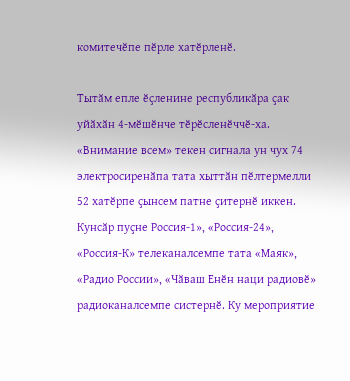комитечӗпе пӗрле хатӗрленӗ.

Тытӑм епле ӗҫленине республикӑра ҫак уйӑхӑн 4-мӗшӗнче тӗрӗсленӗччӗ-ха. «Внимание всем» текен сигнала ун чух 74 электросиренӑпа тата хыттӑн пӗлтермелли 52 хатӗрпе ҫынсем патне ҫитернӗ иккен. Кунсӑр пуҫне Россия-1», «Россия-24», «Россия-К» телеканалсемпе тата «Маяк», «Радио России», «Чӑваш Енӗн наци радиовӗ» радиоканалсемпе систернӗ. Ку мероприятие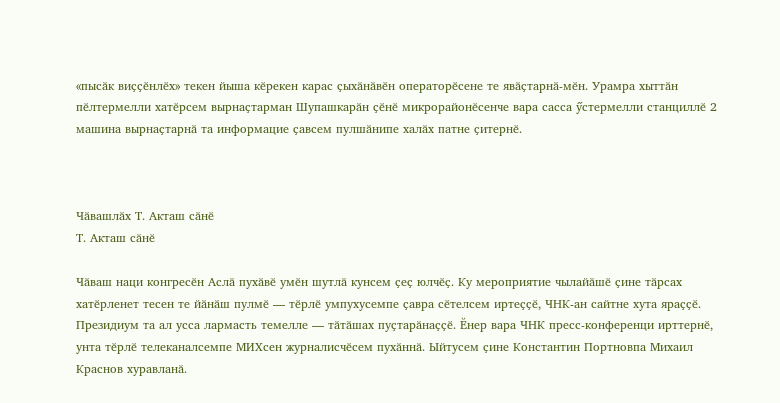«пысӑк виҫҫӗнлӗх» текен йыша кӗрекен карас ҫыхӑнӑвӗн операторӗсене те явӑҫтарнӑ-мӗн. Урамра хыттӑн пӗлтермелли хатӗрсем вырнаҫтарман Шупашкарӑн ҫӗнӗ микрорайонӗсенче вара сасса ӳстермелли станциллӗ 2 машина вырнаҫтарнӑ та информацие ҫавсем пулшӑнипе халӑх патне ҫитернӗ.



Чӑвашлӑх Т. Акташ сӑнӗ
Т. Акташ сӑнӗ

Чӑваш наци конгресӗн Аслӑ пухӑвӗ умӗн шутлӑ кунсем ҫеҫ юлчӗҫ. Ку мероприятие чылайӑшӗ ҫине тӑрсах хатӗрленет тесен те йӑнӑш пулмӗ — тӗрлӗ умпухусемпе ҫавра сӗтелсем иртеҫҫӗ, ЧНК-ан сайтне хута яраҫҫӗ. Президиум та ал усса лармасть темелле — тӑтӑшах пуҫтарӑнаҫҫӗ. Ӗнер вара ЧНК пресс-конференци ирттернӗ, унта тӗрлӗ телеканалсемпе МИХсен журналисчӗсем пухӑннӑ. Ыйтусем ҫине Константин Портновпа Михаил Краснов хуравланӑ.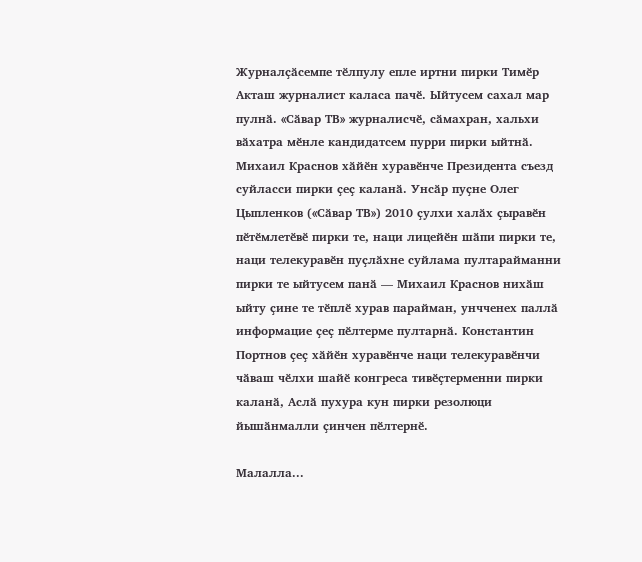Журналҫӑсемпе тӗлпулу епле иртни пирки Тимӗр Акташ журналист каласа пачӗ. Ыйтусем сахал мар пулнӑ. «Сӑвар ТВ» журналисчӗ, сӑмахран, хальхи вӑхатра мӗнле кандидатсем пурри пирки ыйтнӑ. Михаил Краснов хӑйӗн хуравӗнче Президента съезд суйласси пирки ҫеҫ каланӑ. Унсӑр пуҫне Олег Цыпленков («Сӑвар ТВ») 2010 ҫулхи халӑх ҫыравӗн пӗтӗмлетӗвӗ пирки те, наци лицейӗн шӑпи пирки те, наци телекуравӗн пуҫлӑхне суйлама пултарайманни пирки те ыйтусем панӑ — Михаил Краснов нихӑш ыйту ҫине те тӗплӗ хурав парайман, унчченех паллӑ информацие ҫеҫ пӗлтерме пултарнӑ. Константин Портнов ҫеҫ хӑйӗн хуравӗнче наци телекуравӗнчи чӑваш чӗлхи шайӗ конгреса тивӗҫтерменни пирки каланӑ, Аслӑ пухура кун пирки резолюци йышӑнмалли ҫинчен пӗлтернӗ.

Малалла...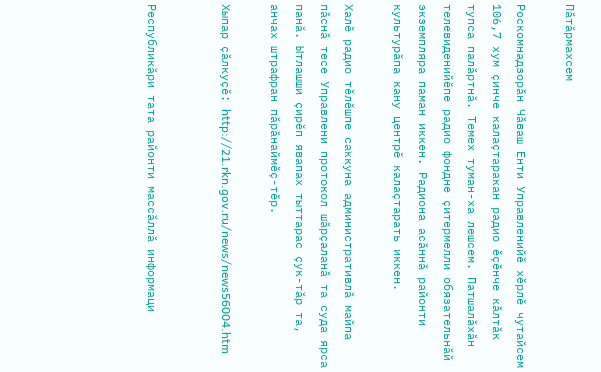Пӑтӑрмахсем

Роскомнадзорӑн Чӑваш Енти Управленийӗ хӗрлӗ чутайсем 106,7 хум ҫинче калаҫтаракан радио ӗҫӗнче кӑлтӑк тупса палӑртнӑ. Темех туман-ха лешсем. Патшалӑхӑн телевиденийӗпе радио фондне ҫитермелли обязательнӑй экземпляра паман иккен. Радиона асӑннӑ районти культурӑпа кану центрӗ калаҫтарать иккен.

Халӗ радио тӗлӗшпе саккуна административлӑ майпа пӑснӑ тесе Управлени протокол шӑрҫаланӑ та суда ярса панӑ. Ытлашши ҫирӗп явапах тыттарас ҫук-тӑр та, анчах штрафран пӑрӑнаймӗҫ-тӗр.

Хыпар ҫӑлкуҫӗ: http://21.rkn.gov.ru/news/news56004.htm


Республикӑри тата районти массӑллӑ информаци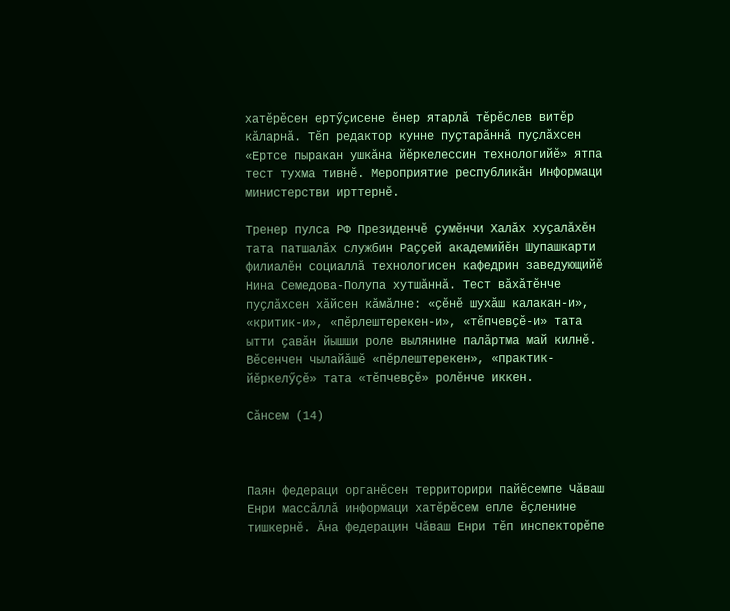хатӗрӗсен ертӳҫисене ӗнер ятарлӑ тӗрӗслев витӗр кӑларнӑ. Тӗп редактор кунне пуҫтарӑннӑ пуҫлӑхсен «Ертсе пыракан ушкӑна йӗркелессин технологийӗ» ятпа тест тухма тивнӗ. Мероприятие республикӑн Информаци министерстви ирттернӗ.

Тренер пулса РФ Президенчӗ ҫумӗнчи Халӑх хуҫалӑхӗн тата патшалӑх службин Раҫҫей академийӗн Шупашкарти филиалӗн социаллӑ технологисен кафедрин заведующийӗ Нина Семедова-Полупа хутшӑннӑ. Тест вӑхӑтӗнче пуҫлӑхсен хӑйсен кӑмӑлне: «ҫӗнӗ шухӑш калакан-и», «критик-и», «пӗрлештерекен-и», «тӗпчевҫӗ-и» тата ытти ҫавӑн йышши роле вылянине палӑртма май килнӗ. Вӗсенчен чылайӑшӗ «пӗрлештерекен», «практик-йӗркелӳҫӗ» тата «тӗпчевҫӗ» ролӗнче иккен.

Сӑнсем (14)



Паян федераци органӗсен территорири пайӗсемпе Чӑваш Енри массӑллӑ информаци хатӗрӗсем епле ӗҫленине тишкернӗ. Ӑна федерацин Чӑваш Енри тӗп инспекторӗпе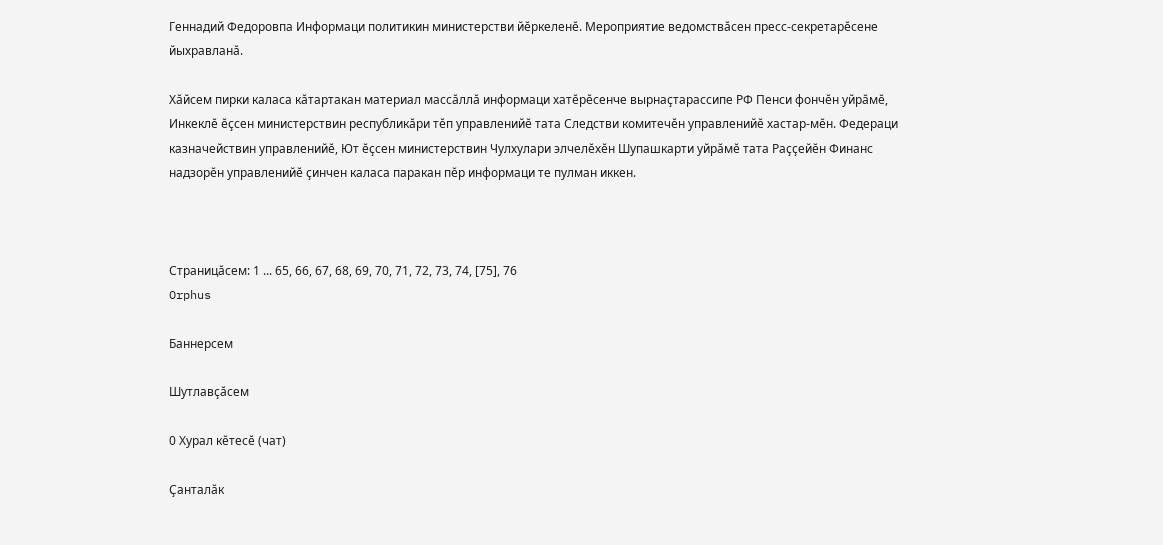Геннадий Федоровпа Информаци политикин министерстви йӗркеленӗ. Мероприятие ведомствӑсен пресс-секретарӗсене йыхравланӑ.

Хӑйсем пирки каласа кӑтартакан материал массӑллӑ информаци хатӗрӗсенче вырнаҫтарассипе РФ Пенси фончӗн уйрӑмӗ, Инкеклӗ ӗҫсен министерствин республикӑри тӗп управленийӗ тата Следстви комитечӗн управленийӗ хастар-мӗн. Федераци казначействин управленийӗ, Ют ӗҫсен министерствин Чулхулари элчелӗхӗн Шупашкарти уйрӑмӗ тата Раҫҫейӗн Финанс надзорӗн управленийӗ ҫинчен каласа паракан пӗр информаци те пулман иккен.



Страницӑсем: 1 ... 65, 66, 67, 68, 69, 70, 71, 72, 73, 74, [75], 76
Orphus

Баннерсем

Шутлавҫӑсем

0 Хурал кӗтесӗ (чат)

Ҫанталӑк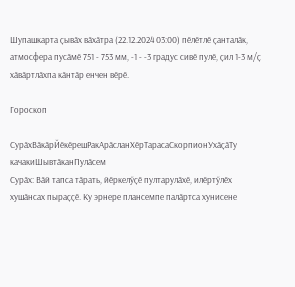Шупашкарта ҫывӑх вӑхӑтра (22.12.2024 03:00) пӗлӗтлӗ ҫанталӑк, атмосфера пусӑмӗ 751 - 753 мм, -1 - -3 градус сивӗ пулӗ, ҫил 1-3 м/ҫ хӑвӑртлӑхпа кӑнтӑр енчен вӗрӗ.

Гороскоп

СурӑхВӑкӑрЙӗкӗрешРакАрӑсланХӗрТарасаСкорпионУхӑҫӑТу качакиШывтӑканПулӑсем
Сурӑх: Вӑй тапса тӑрать, йӗркелӳҫӗ пултарулӑхӗ, илӗртӳлӗх хушӑнсах пыраҫҫӗ. Ку эрнере плансемпе палӑртса хунисене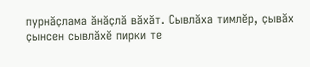пурнӑҫлама ӑнӑҫлӑ вӑхӑт. Сывлӑха тимлӗр, ҫывӑх ҫынсен сывлӑхӗ пирки те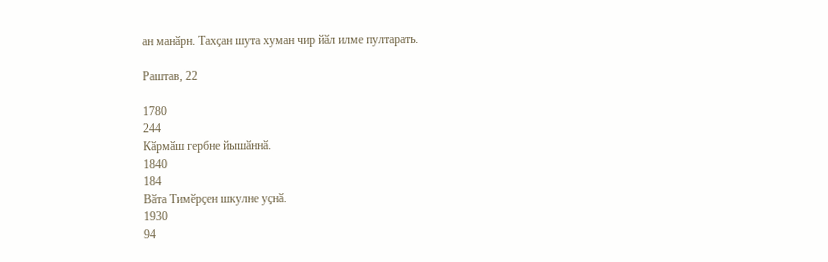ан манӑрн. Тахҫан шута хуман чир йӑл илме пултарать.

Раштав, 22

1780
244
Кӑрмӑш гербне йышӑннӑ.
1840
184
Вӑта Тимӗрҫен шкулне уҫнӑ.
1930
94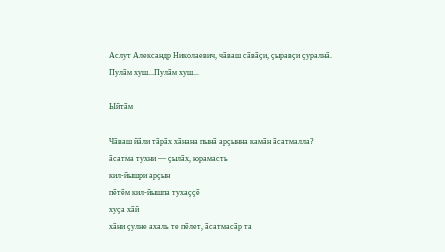Аслут Александр Николаевич, чӑваш сӑвӑҫи, ҫыравҫи ҫуралнӑ.
Пулӑм хуш...Пулӑм хуш...

Ыйтӑм

Чӑваш йӑли тӑрӑх хӑнана пынӑ арҫынна камӑн ӑсатмалла?
ӑсатма тухни — ҫылӑх, юрамасть
кил-йышри арҫын
пӗтӗм кил-йышпа тухаҫҫӗ
хуҫа хӑй
хӑни ҫулне ахаль те пӗлет, ӑсатмасӑр та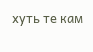хуть те кам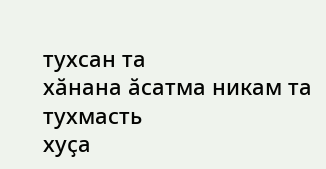тухсан та
хӑнана ӑсатма никам та тухмасть
хуҫа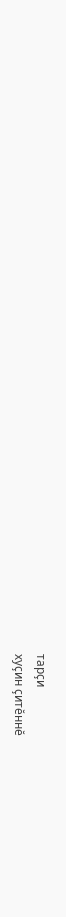тарҫи
хуҫин ҫитӗннӗ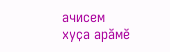ачисем
хуҫа арӑмӗ